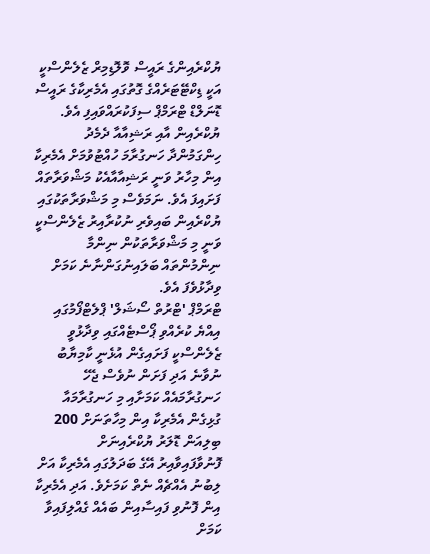ޔުކްރެއިންގެ ރައީސް ވޮލޮޑިމިރް ޒެލެންސްކީ އަކީ ޑިކްޓޭޓަރެއްގެ ގޮތުގައި އެމެރިކާގެ ރައީސް ޑޮނަލްޑް ޓްރަމްޕް ސިފަކުރައްވައިފި އެވެ.
ޔުކްރެއިން އާއި ރަޝިއާއާ ދެމެދު ހިންގަމުންދާ ހަނގުރާމަ ހުއްޓުވުމަށް އެމެރިކާ އިން މިހާރު ވަނީ ރަޝިއާއާއެކު މަޝްވަރާތައް ފަށައިފަ އެވެ. ނަމަވެސް މި މަޝްވަރާތަކުގައި ޔުކްރެއިން ބައިވެރި ނުކުރާއިރު ޒެލެންސްކީ ވަނީ މި މަޝްވަރާތަކުން ނިންމާ ނިންމުންތައް ބަލައިނުގަންނާނެ ކަމަށް ވިދާޅުވެފަ އެވެ.
ޓްރަމްޕް 'ޓްރުތް ސޯޝަލް' ޕްލެޓްފޯމުގައި އިއްޔެ ކުރެއްވި ޕޯސްޓެއްގައި ވިދާޅުވީ ޒެލެންސްކީ ފަށައިގެން އުޅެނީ ކާމިޔާބު ނުވާނެ އަދި ފަށަން ނުވެސް ޖެހޭ ހަނގުރާމައެއް ކަމަށާއި މި ހަނގުރާމައާ ގުޅިގެން އެމެރިކާ އިން މިހާތަނަށް 200 ބިލިއަން ޑޮލަރު ޔުކްރެއިނަށް ފޮނުވާފައިވާއިރު އޭގެ ބަދަލުގައި އެމެރިކާ އަށް ލިބުނު އެއްޗެއް ނެތް ކަމަށެވެ. އަދި އެމެރިކާ އިން ފޮނުވި ފައިސާއިން ބައެއް ގެއްލިފައިވާ ކަމަށް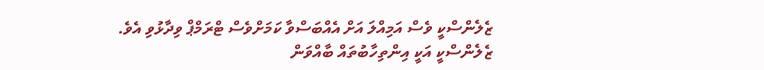ޒެލެންސްކީ ވެސް އަމިއްލަ އަށް އެއްބަސްވާ ކަމަށްވެސް ޓްރަމްޕް ވިދާޅުވި އެވެ.
ޒެލެންސްކީ އަކީ އިންތިހާބުތައް ބާއްވަން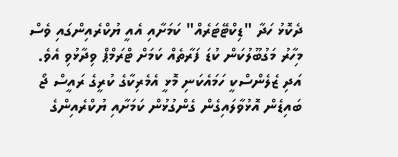ދެކޮޅު ހަދާ "ޑިކްޓޭޓަރެއް" ކަމަށާއި އެއީ ޔުކްރެއިންގައި ވެސް މިހާރު މަގުބޫލުކަން ކުޑަ ފަރާތެއް ކަމަށް ޓްރަމްޕް ވިދާޅުވި އެވެ. އަދި ޒެލެންސްކީ ހަމައެކަނި މޮޅީ އެމެރިކާގެ ކުރީގެ ރައީސް ޖޯ ބައިޑެން އޮޅުވާލައިގެން ގެންގުޅުން ކަމަށާއި ޔުކްރެއިންގެ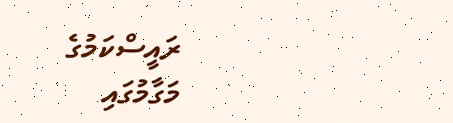ރައީސްކަމުގެ މަގާމުގައި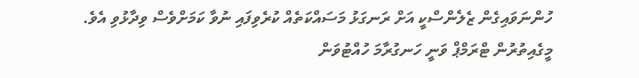ހުންނަވައިގެން ޒެލެންސްކީ އަށް ރަނގަޅު މަސައްކަތެއް ކުރެވިފައި ނުވާ ކަމަށްވެސް ވިދާޅުވި އެވެ.
މީގެއިތުރުން ޓްރަމްޕް ވަނީ ހަނގުރާމަ ހުއްޓުވަން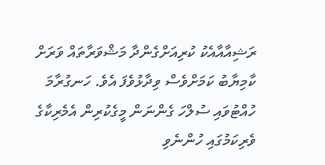ރަޝިއާއާއެކު ކުރިއަށްގެންދާ މަޝްވަރާތައް ވަރަށް ކާމިޔާބު ކަމަށްވެސް ވިދާޅުވެފަ އެވެ. ހަނގުރާމަ ހުއްޓުވައި ސުލްހަ ގެންނަން މީގެކުރިން އެމެރިކާގެ ވެރިކަމުގައި ހުންނެވި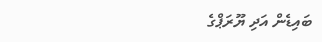ބައިޑެން އަދި ޔޫރަޕްގެ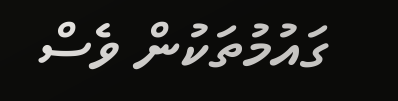ގައުމުތަކުން ވެސް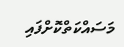މަސައްކަތްކޮށްފައި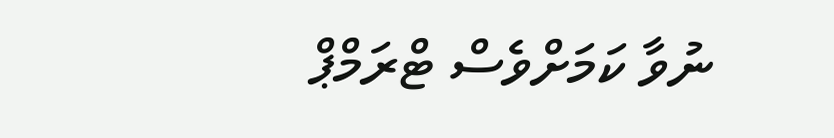ނުވާ ކަމަށްވެސް ޓްރަމްޕް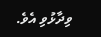ވިދާޅުވި އެވެ.